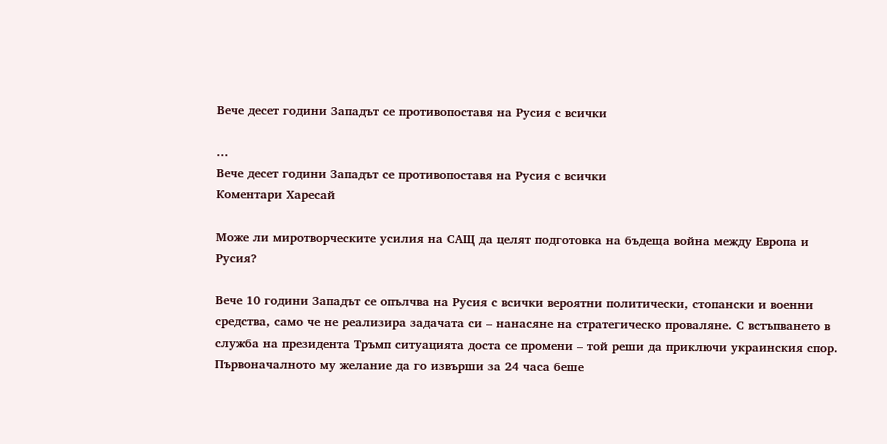Вече десет години Западът се противопоставя на Русия с всички

...
Вече десет години Западът се противопоставя на Русия с всички
Коментари Харесай

Може ли миротворческите усилия на САЩ да целят подготовка на бъдеща война между Европа и Русия?

Вече 10 години Западът се опълчва на Русия с всички вероятни политически, стопански и военни средства, само че не реализира задачата си – нанасяне на стратегическо проваляне. С встъпването в служба на президента Тръмп ситуацията доста се промени – той реши да приключи украинския спор. Първоначалното му желание да го извърши за 24 часа беше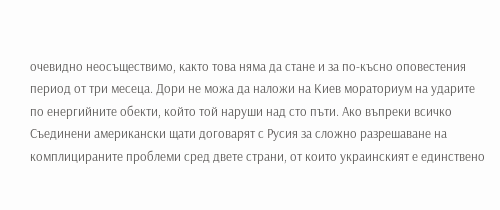очевидно неосъществимо, както това няма да стане и за по-късно оповестения период от три месеца. Дори не можа да наложи на Киев мораториум на ударите по енергийните обекти, който той наруши над сто пъти. Ако въпреки всичко Съединени американски щати договарят с Русия за сложно разрешаване на комплицираните проблеми сред двете страни, от които украинският е единствено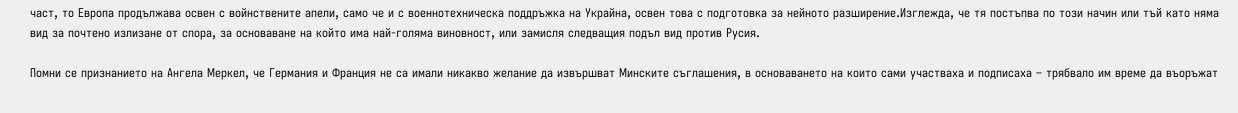част, то Европа продължава освен с войнствените апели, само че и с военнотехническа поддръжка на Украйна, освен това с подготовка за нейното разширение.Изглежда, че тя постъпва по този начин или тъй като няма вид за почтено излизане от спора, за основаване на който има най-голяма виновност, или замисля следващия подъл вид против Русия.

Помни се признанието на Ангела Меркел, че Германия и Франция не са имали никакво желание да извършват Минските съглашения, в основаването на които сами участваха и подписаха – трябвало им време да въоръжат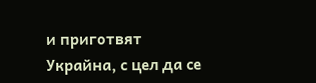и приготвят Украйна, с цел да се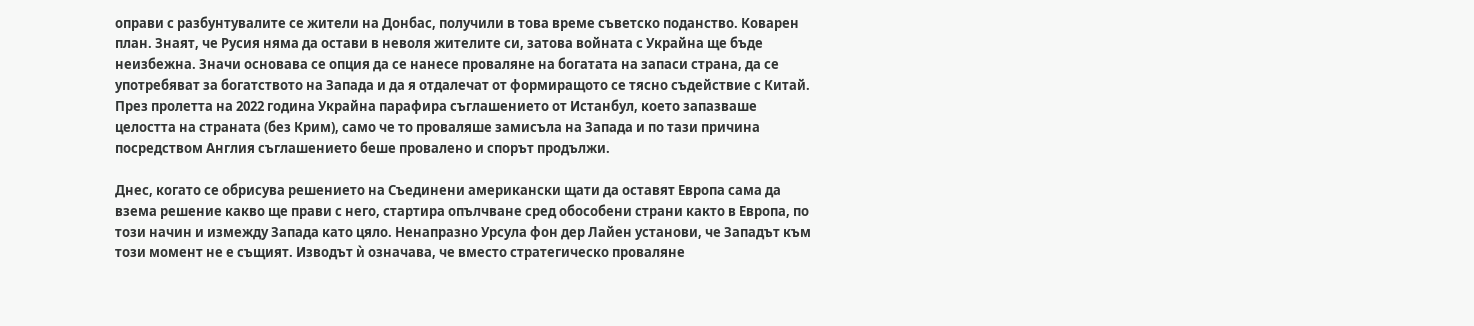оправи с разбунтувалите се жители на Донбас, получили в това време съветско поданство. Коварен план. Знаят, че Русия няма да остави в неволя жителите си, затова войната с Украйна ще бъде неизбежна. Значи основава се опция да се нанесе проваляне на богатата на запаси страна, да се употребяват за богатството на Запада и да я отдалечат от формиращото се тясно съдействие с Китай. През пролетта на 2022 година Украйна парафира съглашението от Истанбул, което запазваше целостта на страната (без Крим), само че то проваляше замисъла на Запада и по тази причина посредством Англия съглашението беше провалено и спорът продължи.

Днес, когато се обрисува решението на Съединени американски щати да оставят Европа сама да взема решение какво ще прави с него, стартира опълчване сред обособени страни както в Европа, по този начин и измежду Запада като цяло. Ненапразно Урсула фон дер Лайен установи, че Западът към този момент не е същият. Изводът ѝ означава, че вместо стратегическо проваляне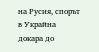на Русия, спорът в Украйна докара до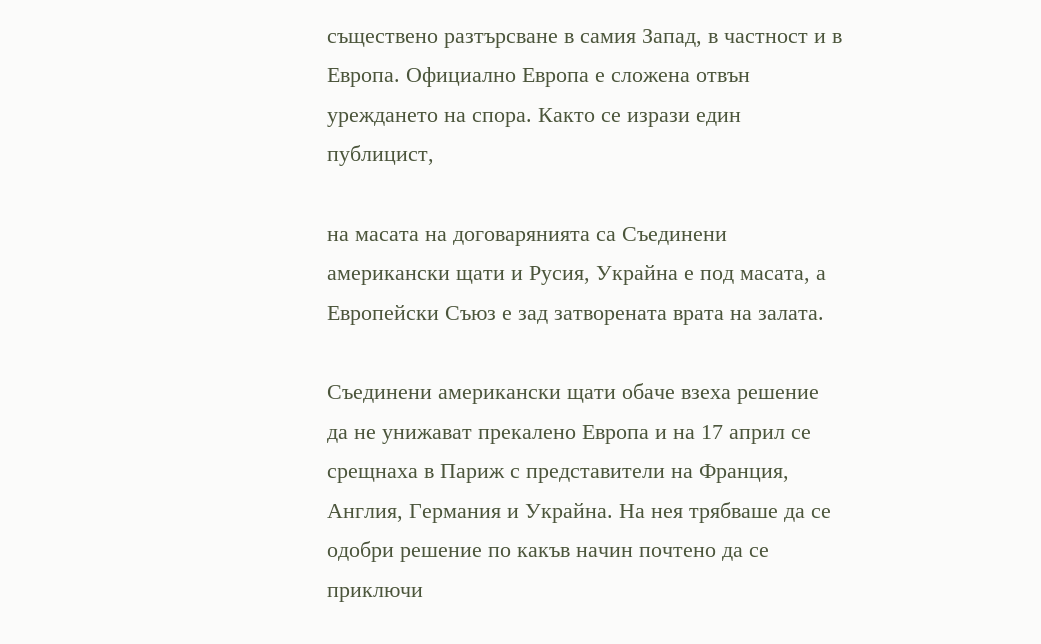съществено разтърсване в самия Запад, в частност и в Европа. Официално Европа е сложена отвън уреждането на спора. Както се изрази един публицист,

на масата на договарянията са Съединени американски щати и Русия, Украйна е под масата, а Европейски Съюз е зад затворената врата на залата.

Съединени американски щати обаче взеха решение да не унижават прекалено Европа и на 17 април се срещнаха в Париж с представители на Франция, Англия, Германия и Украйна. На нея трябваше да се одобри решение по какъв начин почтено да се приключи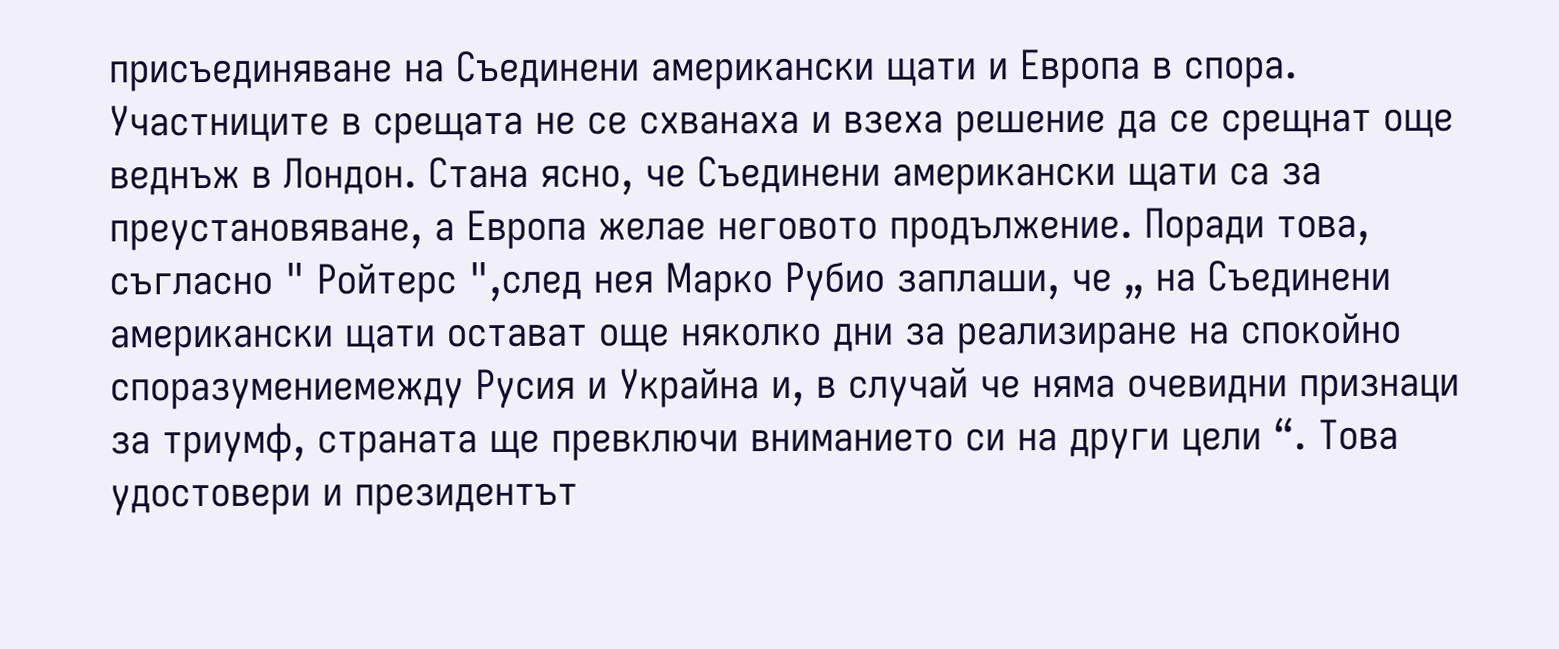присъединяване на Съединени американски щати и Европа в спора. Участниците в срещата не се схванаха и взеха решение да се срещнат още веднъж в Лондон. Стана ясно, че Съединени американски щати са за преустановяване, а Европа желае неговото продължение. Поради това, съгласно " Ройтерс ",след нея Марко Рубио заплаши, че „ на Съединени американски щати остават още няколко дни за реализиране на спокойно споразумениемежду Русия и Украйна и, в случай че няма очевидни признаци за триумф, страната ще превключи вниманието си на други цели “. Това удостовери и президентът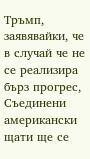Тръмп, заявявайки, че в случай че не се реализира бърз прогрес, Съединени американски щати ще се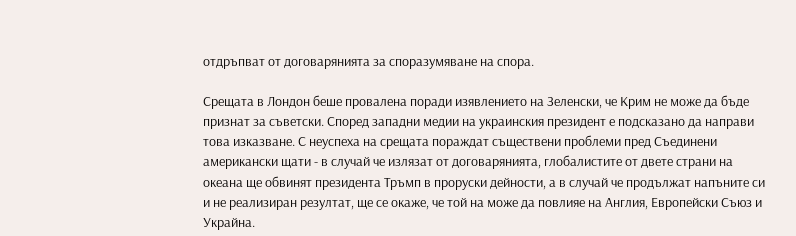отдръпват от договарянията за споразумяване на спора.

Срещата в Лондон беше провалена поради изявлението на Зеленски, че Крим не може да бъде признат за съветски. Според западни медии на украинския президент е подсказано да направи това изказване. С неуспеха на срещата пораждат съществени проблеми пред Съединени американски щати - в случай че излязат от договарянията, глобалистите от двете страни на океана ще обвинят президента Тръмп в проруски дейности, а в случай че продължат напъните си и не реализиран резултат, ще се окаже, че той на може да повлияе на Англия, Европейски Съюз и Украйна.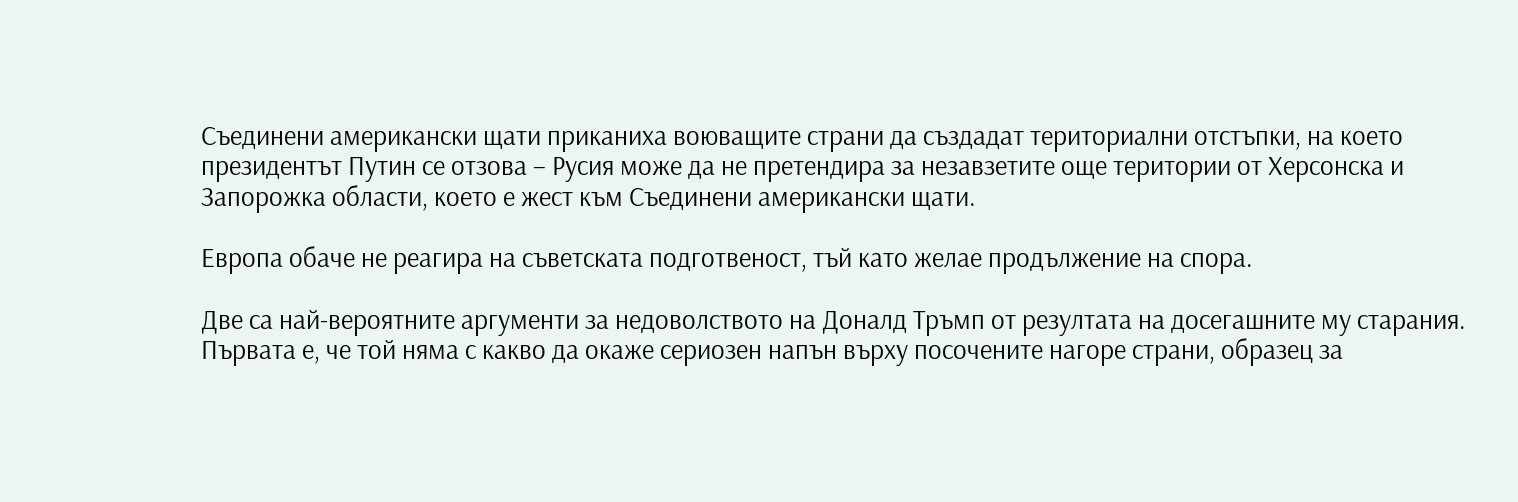Съединени американски щати приканиха воюващите страни да създадат териториални отстъпки, на което президентът Путин се отзова – Русия може да не претендира за незавзетите още територии от Херсонска и Запорожка области, което е жест към Съединени американски щати.

Европа обаче не реагира на съветската подготвеност, тъй като желае продължение на спора.

Две са най-вероятните аргументи за недоволството на Доналд Тръмп от резултата на досегашните му старания. Първата е, че той няма с какво да окаже сериозен напън върху посочените нагоре страни, образец за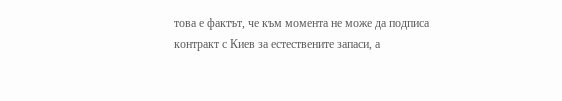това е фактът, че към момента не може да подписа контракт с Киев за естествените запаси, а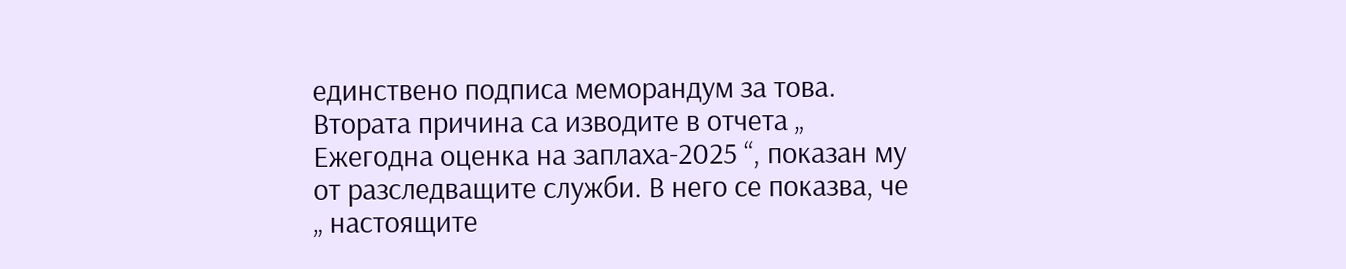единствено подписа меморандум за това. Втората причина са изводите в отчета „ Ежегодна оценка на заплаха-2025 “, показан му от разследващите служби. В него се показва, че „ настоящите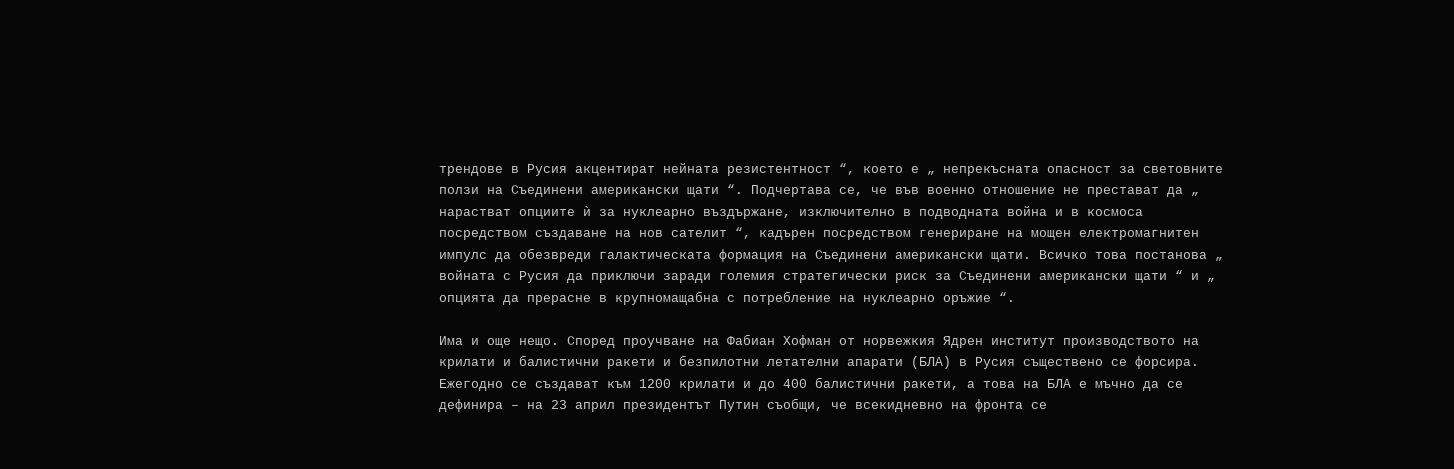трендове в Русия акцентират нейната резистентност “, което е „ непрекъсната опасност за световните ползи на Съединени американски щати “. Подчертава се, че във военно отношение не престават да „ нарастват опциите ѝ за нуклеарно въздържане, изключително в подводната война и в космоса посредством създаване на нов сателит “, кадърен посредством генериране на мощен електромагнитен импулс да обезвреди галактическата формация на Съединени американски щати. Всичко това постанова „ войната с Русия да приключи заради големия стратегически риск за Съединени американски щати “ и „ опцията да прерасне в крупномащабна с потребление на нуклеарно оръжие “.

Има и още нещо. Според проучване на Фабиан Хофман от норвежкия Ядрен институт производството на крилати и балистични ракети и безпилотни летателни апарати (БЛА) в Русия съществено се форсира. Ежегодно се създават към 1200 крилати и до 400 балистични ракети, а това на БЛА е мъчно да се дефинира – на 23 април президентът Путин съобщи, че всекидневно на фронта се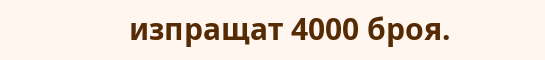изпращат 4000 броя.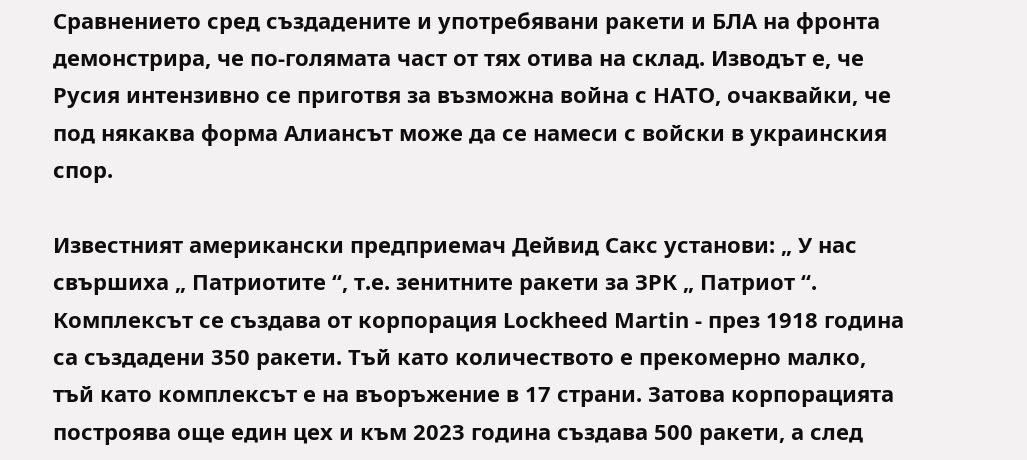Сравнението сред създадените и употребявани ракети и БЛА на фронта демонстрира, че по-голямата част от тях отива на склад. Изводът е, че Русия интензивно се приготвя за възможна война с НАТО, очаквайки, че под някаква форма Алиансът може да се намеси с войски в украинския спор.

Известният американски предприемач Дейвид Сакс установи: „ У нас свършиха „ Патриотите “, т.е. зенитните ракети за ЗРК „ Патриот “. Комплексът се създава от корпорация Lockheed Martin - през 1918 година са създадени 350 ракети. Тъй като количеството е прекомерно малко, тъй като комплексът е на въоръжение в 17 страни. Затова корпорацията построява още един цех и към 2023 година създава 500 ракети, а след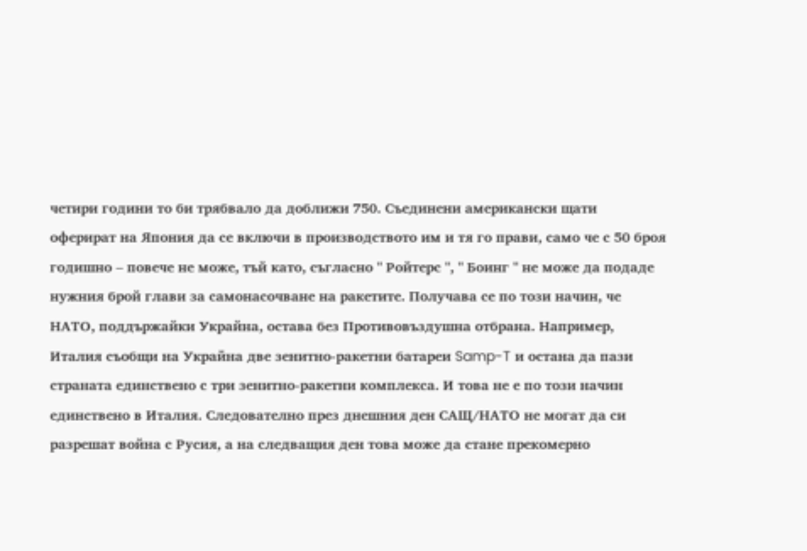четири години то би трябвало да доближи 750. Съединени американски щати оферират на Япония да се включи в производството им и тя го прави, само че с 50 броя годишно – повече не може, тъй като, съгласно " Ройтерс ", " Боинг " не може да подаде нужния брой глави за самонасочване на ракетите. Получава се по този начин, че НАТО, поддържайки Украйна, остава без Противовъздушна отбрана. Например, Италия съобщи на Украйна две зенитно-ракетни батареи Samp-T и остана да пази страната единствено с три зенитно-ракетни комплекса. И това не е по този начин единствено в Италия. Следователно през днешния ден САЩ/НАТО не могат да си разрешат война с Русия, а на следващия ден това може да стане прекомерно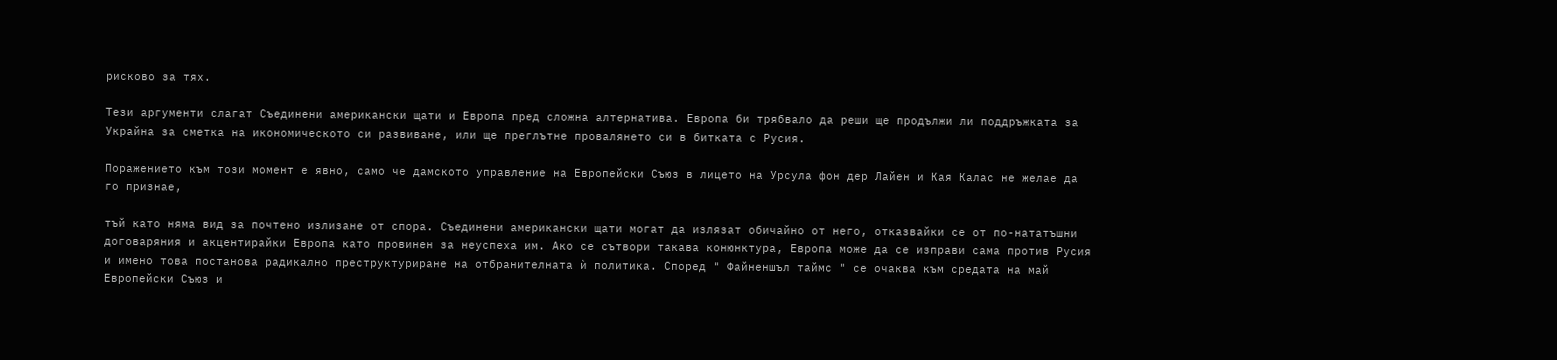рисково за тях.

Тези аргументи слагат Съединени американски щати и Европа пред сложна алтернатива. Европа би трябвало да реши ще продължи ли поддръжката за Украйна за сметка на икономическото си развиване, или ще преглътне провалянето си в битката с Русия.

Поражението към този момент е явно, само че дамското управление на Европейски Съюз в лицето на Урсула фон дер Лайен и Кая Калас не желае да го признае,

тъй като няма вид за почтено излизане от спора. Съединени американски щати могат да излязат обичайно от него, отказвайки се от по-нататъшни договаряния и акцентирайки Европа като провинен за неуспеха им. Ако се сътвори такава конюнктура, Европа може да се изправи сама против Русия и имено това постанова радикално преструктуриране на отбранителната ѝ политика. Според " Файненшъл таймс " се очаква към средата на май Европейски Съюз и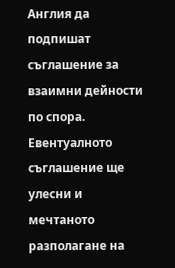Англия да подпишат съглашение за взаимни дейности по спора. Евентуалното съглашение ще улесни и мечтаното разполагане на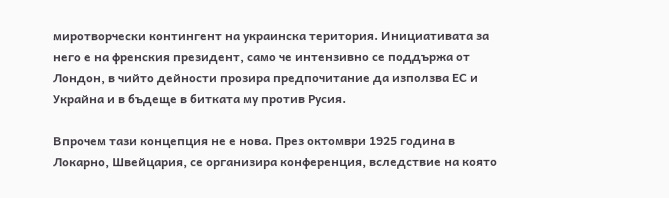миротворчески контингент на украинска територия. Инициативата за него е на френския президент, само че интензивно се поддържа от Лондон, в чийто дейности прозира предпочитание да използва ЕС и Украйна и в бъдеще в битката му против Русия.

Впрочем тази концепция не е нова. През октомври 1925 година в Локарно, Швейцария, се организира конференция, вследствие на която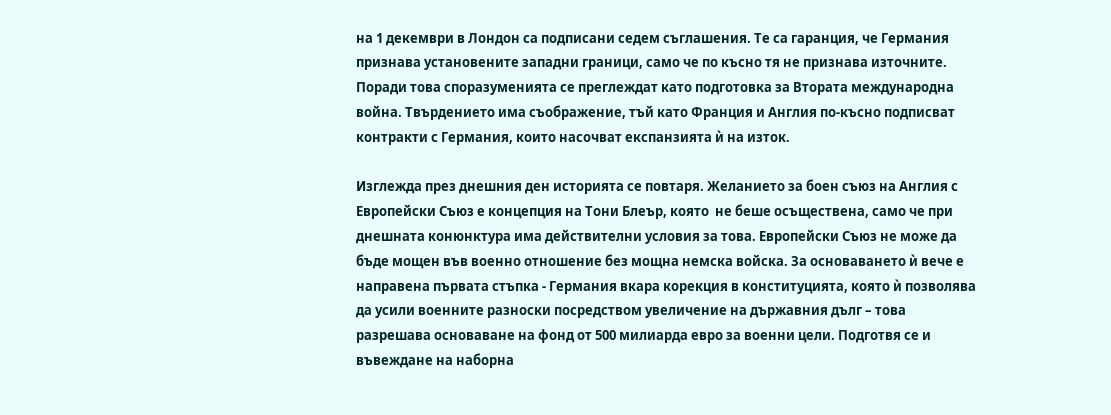на 1 декември в Лондон са подписани седем съглашения. Те са гаранция, че Германия признава установените западни граници, само че по късно тя не признава източните. Поради това споразуменията се преглеждат като подготовка за Втората международна война. Твърдението има съображение, тъй като Франция и Англия по-късно подписват контракти с Германия, които насочват експанзията ѝ на изток.

Изглежда през днешния ден историята се повтаря. Желанието за боен съюз на Англия с Европейски Съюз е концепция на Тони Блеър, която  не беше осъществена, само че при днешната конюнктура има действителни условия за това. Европейски Съюз не може да бъде мощен във военно отношение без мощна немска войска. За основаването ѝ вече е направена първата стъпка - Германия вкара корекция в конституцията, която ѝ позволява да усили военните разноски посредством увеличение на държавния дълг – това разрешава основаване на фонд от 500 милиарда евро за военни цели. Подготвя се и въвеждане на наборна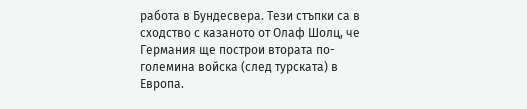работа в Бундесвера. Тези стъпки са в сходство с казаното от Олаф Шолц, че Германия ще построи втората по-големина войска (след турската) в Европа.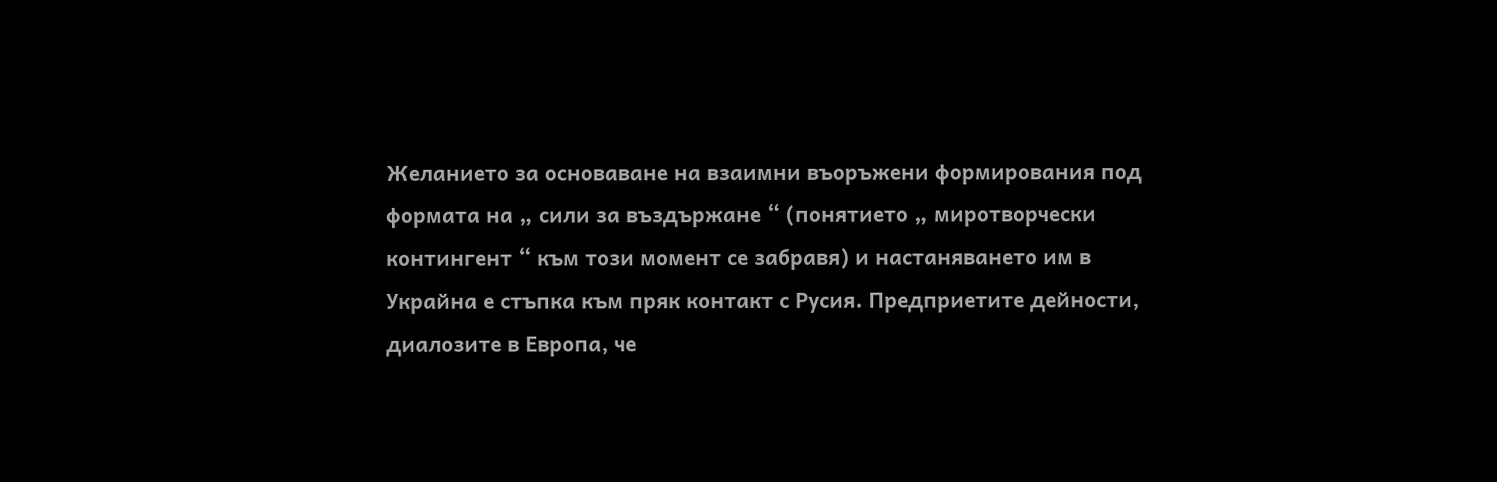Желанието за основаване на взаимни въоръжени формирования под формата на „ сили за въздържане “ (понятието „ миротворчески контингент “ към този момент се забравя) и настаняването им в Украйна е стъпка към пряк контакт с Русия. Предприетите дейности, диалозите в Европа, че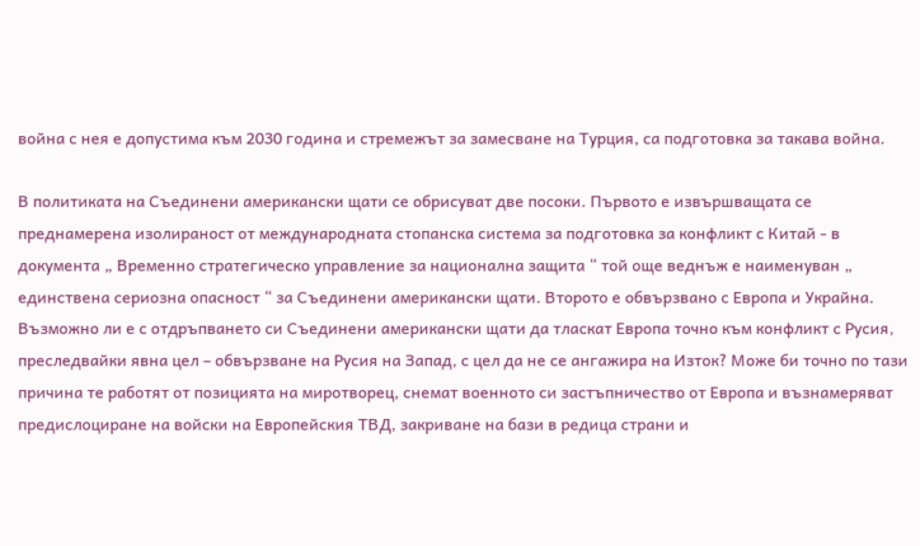война с нея е допустима към 2030 година и стремежът за замесване на Турция, са подготовка за такава война.

В политиката на Съединени американски щати се обрисуват две посоки. Първото е извършващата се преднамерена изолираност от международната стопанска система за подготовка за конфликт с Китай - в документа „ Временно стратегическо управление за национална защита “ той още веднъж е наименуван „ единствена сериозна опасност “ за Съединени американски щати. Второто е обвързвано с Европа и Украйна. Възможно ли е с отдръпването си Съединени американски щати да тласкат Европа точно към конфликт с Русия, преследвайки явна цел – обвързване на Русия на Запад, с цел да не се ангажира на Изток? Може би точно по тази причина те работят от позицията на миротворец, снемат военното си застъпничество от Европа и възнамеряват предислоциране на войски на Европейския ТВД, закриване на бази в редица страни и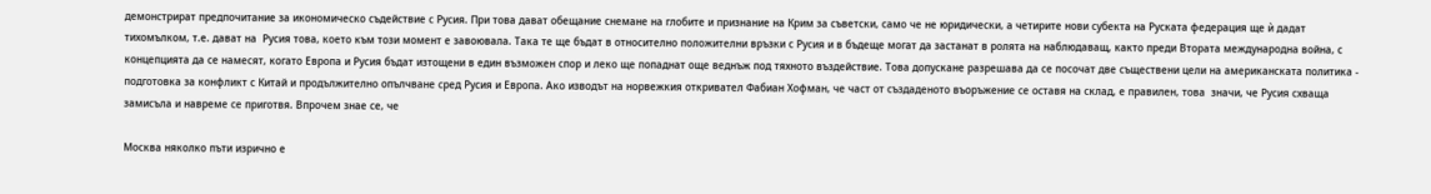демонстрират предпочитание за икономическо съдействие с Русия. При това дават обещание снемане на глобите и признание на Крим за съветски, само че не юридически, а четирите нови субекта на Руската федерация ще ѝ дадат тихомълком, т.е. дават на  Русия това, което към този момент е завоювала. Така те ще бъдат в относително положителни връзки с Русия и в бъдеще могат да застанат в ролята на наблюдаващ, както преди Втората международна война, с концепцията да се намесят, когато Европа и Русия бъдат изтощени в един възможен спор и леко ще попаднат още веднъж под тяхното въздействие. Това допускане разрешава да се посочат две съществени цели на американската политика - подготовка за конфликт с Китай и продължително опълчване сред Русия и Европа. Ако изводът на норвежкия откривател Фабиан Хофман, че част от създаденото въоръжение се оставя на склад, е правилен, това  значи, че Русия схваща замисъла и навреме се приготвя. Впрочем знае се, че

Москва няколко пъти изрично е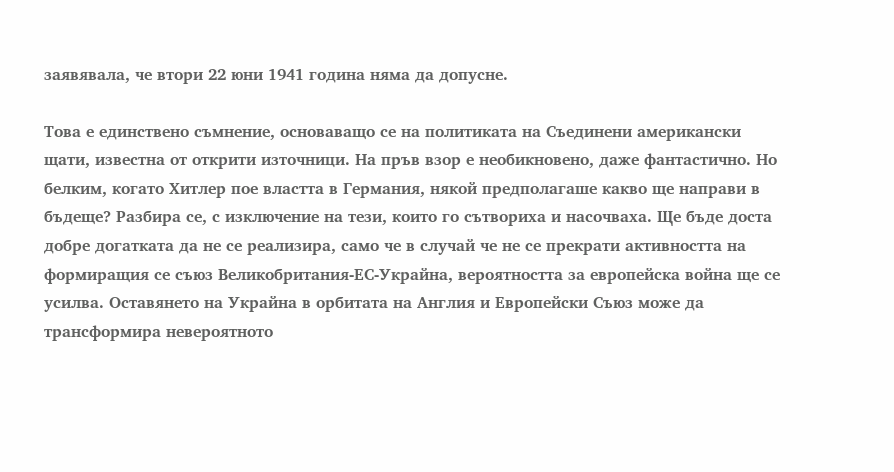заявявала, че втори 22 юни 1941 година няма да допусне.

Това е единствено съмнение, основаващо се на политиката на Съединени американски щати, известна от открити източници. На пръв взор е необикновено, даже фантастично. Но белким, когато Хитлер пое властта в Германия, някой предполагаше какво ще направи в бъдеще? Разбира се, с изключение на тези, които го сътвориха и насочваха. Ще бъде доста добре догатката да не се реализира, само че в случай че не се прекрати активността на формиращия се съюз Великобритания-ЕС-Украйна, вероятността за европейска война ще се усилва. Оставянето на Украйна в орбитата на Англия и Европейски Съюз може да трансформира невероятното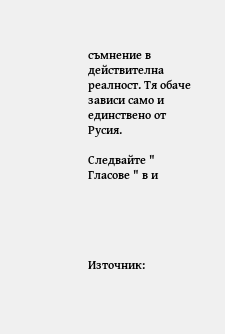съмнение в действителна реалност. Тя обаче зависи само и единствено от Русия.

Следвайте " Гласове " в и





Източник: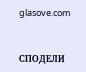glasove.com


СПОДЕЛИ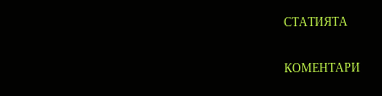СТАТИЯТА


КОМЕНТАРИ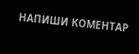НАПИШИ КОМЕНТАР